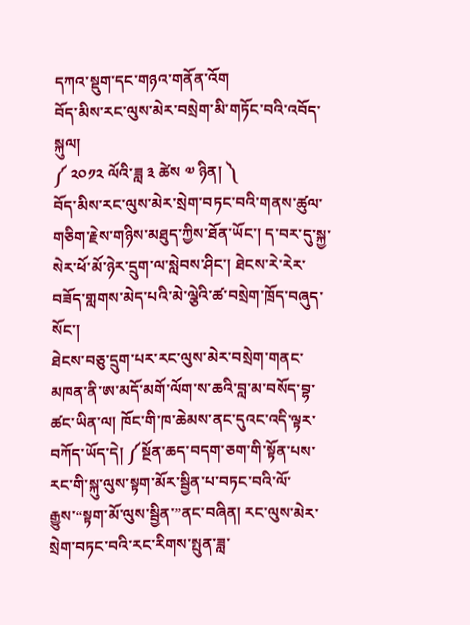དཀའ་སྡུག་དང་གཉའ་གནོན་འོག
བོད་མིས་རང་ལུས་མེར་བསྲེག་མི་གཏོང་བའི་འབོད་སྐུལ།
༼ ༢༠༡༢ ལོའི་ཟླ ༣ ཚེས ༧ ཉིན། ༽
བོད་མིས་རང་ལུས་མེར་སྲེག་བཏང་བའི་གནས་ཚུལ་གཅིག་རྗེས་གཉིས་མཐུད་ཀྱིས་ཐོན་ཡོང་། ད་བར་དུ་སྐྱ་སེར་ཕོ་མོ་ཉེར་དྲུག་ལ་སླེབས་ཤིང་། ཐེངས་རེ་རེར་བཟོད་གླགས་མེད་པའི་མེ་ལྕེའི་ཚ་བསྲེག་ཁྲོད་བཞུད་སོང་།
ཐེངས་བཅུ་དྲུག་པར་རང་ལུས་མེར་བསྲེག་གནང་མཁན་ནི་ཨ་མདོ་མགོ་ལོག་ས་ཆའི་བླ་མ་བསོད་བྷ་ཚང་ཡིན་ལ། ཁོང་གི་ཁ་ཆེམས་ནང་དུའང་འདི་ལྟར་བཀོད་ཡོད་དེ། ༼སྔོན་ཆད་བདག་ཅག་གི་སྟོན་པས་རང་གི་སྐུ་ལུས་སྟག་མོར་སྦྱིན་པ་བཏང་བའི་ལོ་རྒྱུས་“སྟག་མོ་ལུས་སྦྱིན་”ནང་བཞིན། རང་ལུས་མེར་སྲེག་བཏང་བའི་རང་རིགས་སྤུན་ཟླ་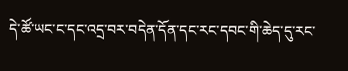དེ་ཚོ་ཡང་ང་དང་འདྲ་བར་བདེན་དོན་དང་རང་དབང་གི་ཆེད་དུ་རང་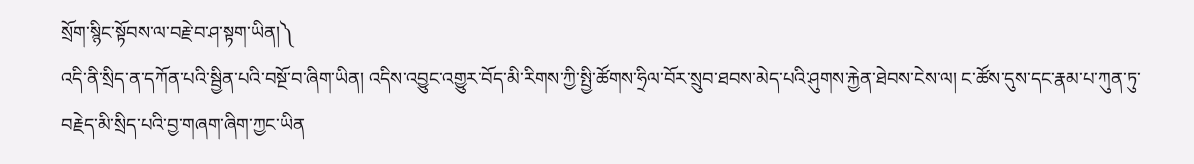སྲོག་སྙིང་སྟོབས་ལ་བརྗེ་བ་ཤ་སྟག་ཡིན།༽
འདི་ནི་སྲིད་ན་དཀོན་པའི་སྦྱིན་པའི་བསྔོ་བ་ཞིག་ཡིན། འདིས་འབྱུང་འགྱུར་བོད་མི་རིགས་ཀྱི་སྤྱི་ཚོགས་ཧྲིལ་བོར་སྲུབ་ཐབས་མེད་པའི་ཤུགས་རྐྱེན་ཐེབས་ངེས་ལ། ང་ཚོས་དུས་དང་རྣམ་པ་ཀུན་ཏུ་བརྗེད་མི་སྲིད་པའི་བྱ་གཞག་ཞིག་ཀྱང་ཡིན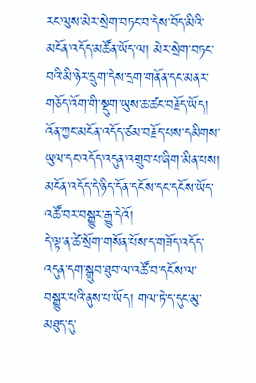རང་ལུས་མེར་སྲེག་བཏང་བ་དེས་བོད་མིའི་མངོན་འདོད་མཚོན་ཡོད་ལ། མེར་སྲེག་བཏང་བའི་མི་ཉེར་དྲུག་དེས་དྲག་གནོན་དང་མནར་གཅོད་འོག་གི་སྡུག་ཡུས་ཆ་ཚང་བརྗོད་ཡོད། འོན་ཀྱང་མངོན་འདོད་ཙམ་བརྗོད་པས་དམིགས་ཡུལ་དང་འདོད་འདུན་འགྲུབ་པ་ཞིག་མིན་པས། མངོན་འདོད་དེ་ཉིད་དོན་དངོས་དང་དངོས་ཡོད་འཚོ་བར་བསྒྱུར་རྒྱུ་དེའོ།
དེ་ལྟ་ན་ཚེ་སྲོག་གསོན་པོས་ད་གཟོད་འདོད་འདུན་དག་སྒྲུབ་ཐུབ་ལ་འཚོ་བ་དངོས་ལ་བསྒྱུར་པའི་ནུས་པ་ཡོད། གལ་ཏེ་ད་དུང་མུ་མཐུད་དུ་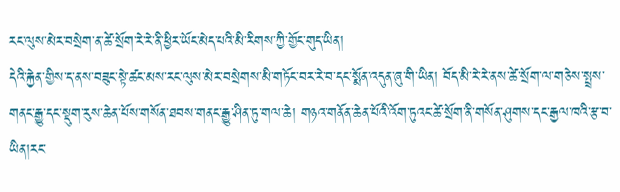རང་ལུས་མེར་བསྲེག་ན་ཚེ་སྲོག་རེ་རེ་ནི་ཕྱིར་ཡོང་མེད་པའི་མི་རིགས་ཀྱི་གྱོང་གུད་ཡིན།
དེའི་རྐྱེན་གྱིས་ད་ནས་བཟུང་སྟེ་ཚང་མས་རང་ལུས་མེར་བསྲེགས་མི་གཏོང་བར་རེ་བ་དང་སྨོན་འདུན་ཞུ་གི་ཡིན། བོད་མི་རེ་རེ་ནས་ཚེ་སྲོག་ལ་གཅེས་སྤྲས་གནང་རྒྱུ་དང་སྡུག་རུས་ཆེན་པོས་གསོན་ཐབས་གནང་རྒྱུ་ཤིན་ཏུ་གལ་ཆེ། གཉའ་གནོན་ཆེན་པོའི་འོག་ཏུའང་ཚེ་སྲོག་ནི་གསོན་ཤུགས་དང་རྒྱལ་ཁའི་རྩ་བ་ཡིན།རང་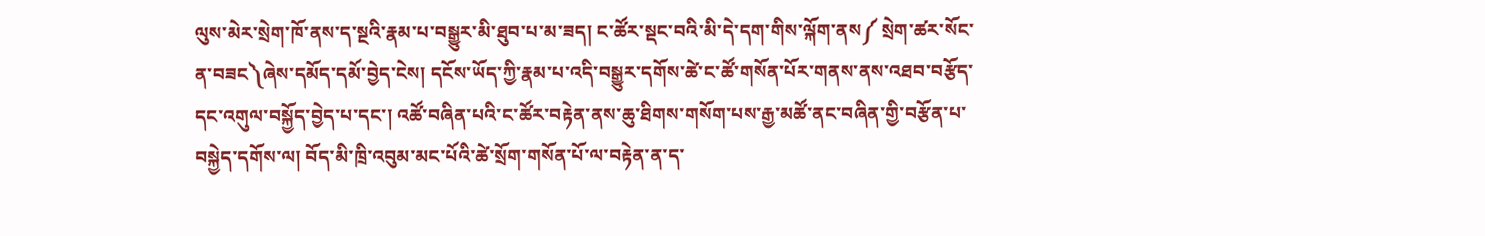ལུས་མེར་སྲེག་ཁོ་ནས་ད་སྔའི་རྣམ་པ་བསྒྱུར་མི་ཐུབ་པ་མ་ཟད། ང་ཚོར་སྡང་བའི་མི་དེ་དག་གིས་ལྐོག་ནས༼ སྲེག་ཚར་སོང་ན་བཟང༽ཞེས་དམོད་དམོ་བྱེད་ངེས། དངོས་ཡོད་ཀྱི་རྣམ་པ་འདི་བསྒྱུར་དགོས་ཚེ་ང་ཚོ་གསོན་པོར་གནས་ནས་འཐབ་བརྩོད་དང་འགུལ་བསྐྱོད་བྱེད་པ་དང་། འཚོ་བཞིན་པའི་ང་ཚོར་བརྟེན་ནས་ཆུ་ཐིགས་གསོག་པས་རྒྱ་མཚོ་ནང་བཞིན་གྱི་བརྩོན་པ་བསྐྱེད་དགོས་ལ། བོད་མི་ཁྲི་འབུམ་མང་པོའི་ཚེ་སྲོག་གསོན་པོ་ལ་བརྟེན་ན་ད་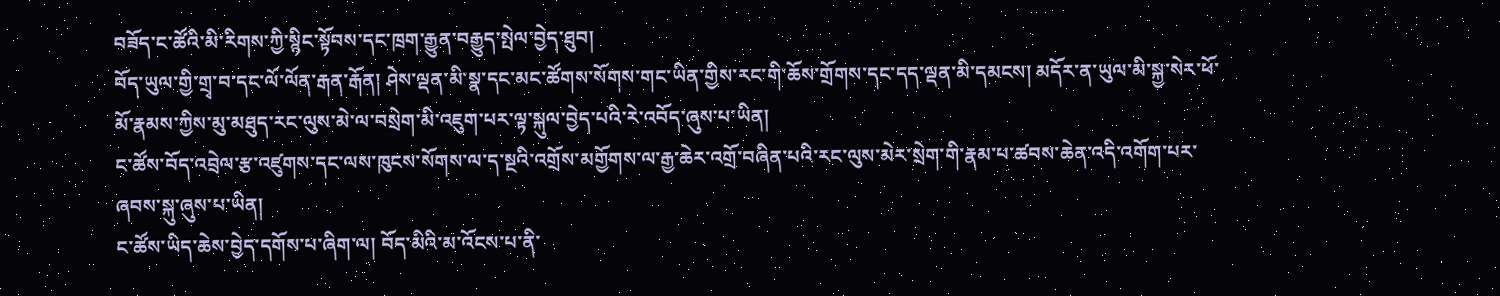བཟོད་ང་ཚོའི་མི་རིགས་ཀྱི་སྙིང་སྟོབས་དང་ཁྲག་རྒྱུན་བརྒྱུད་སྤེལ་བྱེད་ཐུབ།
བོད་ཡུལ་གྱི་གྲྭ་བ་དང་ལོ་ལོན་རྒན་རྒོན། ཤེས་ལྡན་མི་སྣ་དང་མང་ཚོགས་སོགས་གང་ཡིན་གྱིས་རང་གི་ཆོས་གྲོགས་དང་དད་ལྡན་མི་དམངས། མདོར་ན་ཡུལ་མི་སྐྱ་སེར་ཕོ་མོ་རྣམས་ཀྱིས་མུ་མཐུད་རང་ལུས་མེ་ལ་བསྲེག་མི་འཇུག་པར་ལྟ་སྐུལ་བྱེད་པའི་རེ་འབོད་ཞུས་པ་ཡིན།
ང་ཚོས་བོད་འབྲེལ་རྩ་འཛུགས་དང་ལས་ཁུངས་སོགས་ལ་ད་སྔའི་འགྲོས་མགྱོགས་ལ་རྒྱ་ཆེར་འགྲོ་བཞིན་པའི་རང་ལུས་མེར་སྲེག་གི་རྣམ་པ་ཚབས་ཆེན་འདི་འགོག་པར་ཞབས་སྐུ་ཞུས་པ་ཡིན།
ང་ཚོས་ཡིད་ཆེས་བྱེད་དགོས་པ་ཞིག་ལ། བོད་མིའི་མ་འོངས་པ་ནི་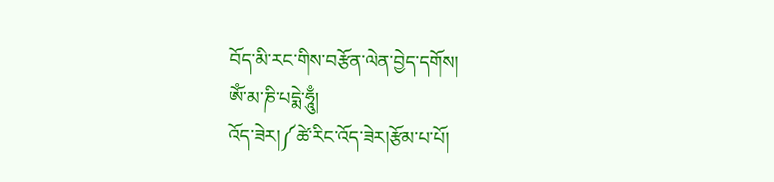བོད་མི་རང་གིས་བརྩོན་ལེན་བྱེད་དགོས།
ཨོཾ་མ་ཎི་པདྨེ་ཧཱུྃ།
འོད་ཟེར།༼ཚེ་རིང་འོད་ཟེར།རྩོམ་པ་པོ།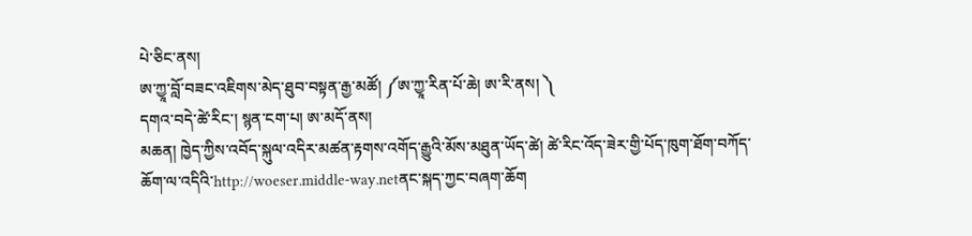པེ་ཅིང་ནས།
ཨ་ཀྱཱ་བློ་བཟང་འཇིགས་མེད་ཐུབ་བསྟན་རྒྱ་མཚོ། ༼ཨ་ཀྱཱ་རིན་པོ་ཆེ། ཨ་རི་ནས། ༽
དགའ་བདེ་ཚེ་རིང་། སྙན་ངག་པ། ཨ་མདོ་ནས།
མཆན། ཁྱེད་ཀྱིས་འབོད་སྐུལ་འདིར་མཚན་རྟགས་འགོད་རྒྱུའི་མོས་མཐུན་ཡོད་ཚེ། ཚེ་རིང་འོད་ཟེར་གྱི་པོད་ཁུག་ཐོག་བཀོད་ཆོག་ལ་འདིའི་http://woeser.middle-way.netནང་སྐད་ཀྱང་བཞག་ཆོག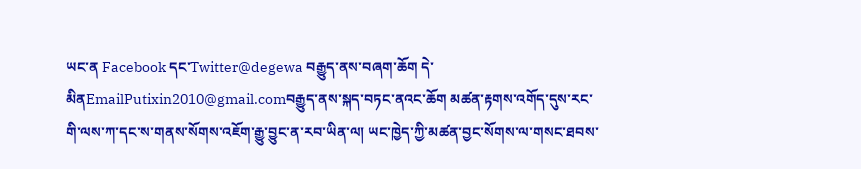ཡང་ན Facebook དང་Twitter@degewa བརྒྱུད་ནས་བཞག་ཆོག དེ་མིནEmailPutixin2010@gmail.comབརྒྱུད་ནས་སྐད་བཏང་ནའང་ཆོག མཚན་རྟགས་འགོད་དུས་རང་གི་ལས་ཀ་དང་ས་གནས་སོགས་འཇོག་རྒྱུ་བྱུང་ན་རབ་ཡིན་ལ། ཡང་ཁྱེད་ཀྱི་མཚན་བྱང་སོགས་ལ་གསང་ཐབས་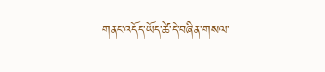གནང་འདོད་ཡོད་ཚེ་དེ་བཞིན་གསལ་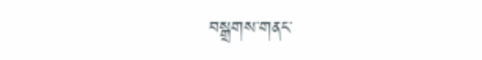བསྒྲགས་གནང་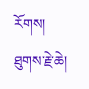རོགས། ཐུགས་རྗེ་ཆེ།